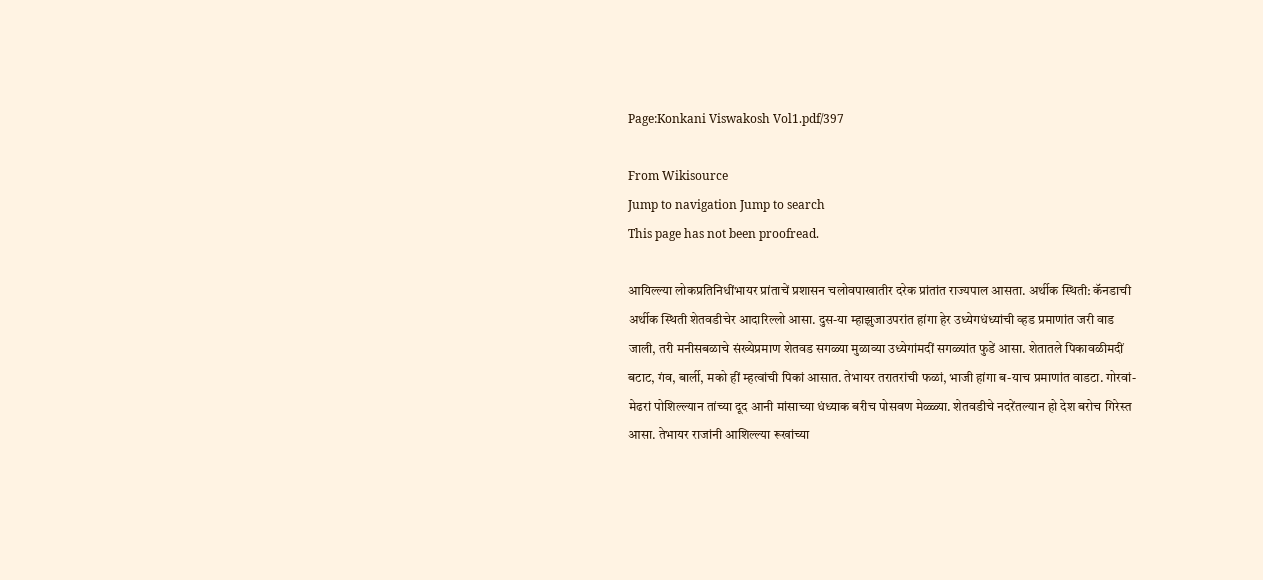Page:Konkani Viswakosh Vol1.pdf/397

From Wikisource
Jump to navigation Jump to search
This page has not been proofread.

आयिल्ल्या लोकप्रतिनिधींभायर प्रांताचें प्रशासन चलोवपाखातीर दरेक प्रांतांत राज्यपाल आसता. अर्थीक स्थिती: कॅनडाची अर्थीक स्थिती शेतवडीचेर आदारिल्लो आसा. दुस-या म्हाझुजाउपरांत हांगा हेर उध्येगधंध्यांची व्हड प्रमाणांत जरी वाड जाली, तरी मनीसबळाचे संख्येप्रमाण शेतवड सगळ्या मुळाव्या उध्येगांमदीं सगळ्यांत फुडें आसा. शेतातले पिकावळीमदीं बटाट, गंव, बार्ली, मको हीं म्हत्वांची पिकां आसात. तेभायर तरातरांची फळां, भाजी हांगा ब-याच प्रमाणांत वाडटा. गोरवां-मेढरां पोशिल्ल्यान तांच्या दूद आनी मांसाच्या धंध्याक बरीच पोसवण मेळ्ळ्या. शेतवडीचे नदरेंतल्यान हो देश बरोच गिरेस्त आसा. तेभायर राजांनी आशिल्ल्या रूखांच्या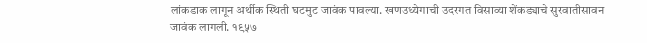लांकडाक लागून अर्थीक स्थिती घटमुट जावंक पावल्या. खणउध्येगाची उदरगत विसाव्या शेंकड्याचे सुरवातीसावन जावंक लागली. १९५७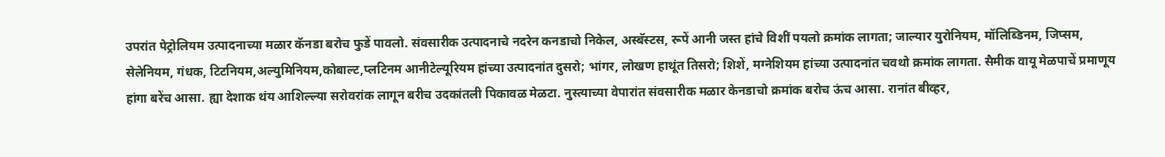उपरांत पेट्रोलियम उत्पादनाच्या मळार कॅनडा बरोच फुडें पावलो. संवसारीक उत्पादनाचे नदरेन कनडाचो निकेल, अस्बॅस्टस, रूपें आनी जस्त हांचे विशीं पयलो क्रमांक लागता; जाल्यार युरोनियम, मॉलिब्डिनम, जिप्सम, सेलेनियम, गंधक, टिटनियम,अल्युमिनियम,कोबाल्ट,प्लटिनम आनीटेल्यूरियम हांच्या उत्पादनांत दुसरो; भांगर, लोखण हाथूंत तिसरो; शिशें, मग्नेशियम हांच्या उत्पादनांत चवथो क्रमांक लागता. सैमीक वायू मेळपाचें प्रमाणूय हांगा बरेंच आसा. ह्या देशाक थंय आशिल्ल्या सरोवरांक लागून बरीच उदकांतली पिकावळ मेळटा. नुस्त्याच्या वेपारांत संवसारीक मळार केनडाचो क्रमांक बरोच ऊंच आसा. रानांत बीव्हर,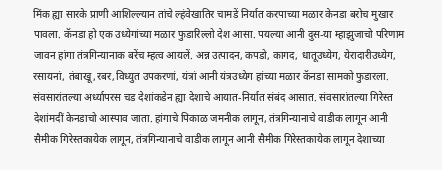मिंक ह्या सारके प्राणी आशिल्ल्यान तांचे ल्हंवेखातिर चामडें निर्यात करपाच्या मळार केनडा बरोच मुखार पावला. कॅनडा हो एक उध्येगांच्या मळार फुडारिल्लो देश आसा. पयल्या आनी दुस-या म्हाझुजाचो परिणाम जावन हांगा तंत्रगिन्यानाक बरेंच म्हत्व आयलें. अन्न उत्पादन, कपडो, कागद, धातूउध्येग, येरादारीउध्येग, रसायनां, तंबाखू,रबर,विध्युत उपकरणां, यंत्रां आनी यंत्रउध्येग हांच्या मळार कॅनडा सामको फुडारला. संवसारांतल्या अर्ध्यापरस चड देशांकडेन ह्या देशाचे आयात-निर्यात संबंद आसात. संवसारांतल्या गिरेस्त देशांमदीं केनडाचो आस्पाव जाता. हांगाचे पिकाळ जमनीक लागून, तंत्रगिन्यानाचे वाडीक लागून आनी सैमीक गिरेस्तकायेक लागून, तंत्रगिन्यानाचे वाडीक लागून आनी सैमीक गिरेस्तकायेक लागून देशाच्या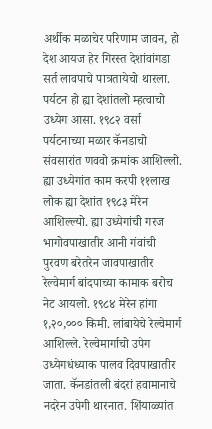अर्थीक मळाचेर परिणाम जावन, हो देश आयज हेर गिरस्त देशांवांगडा सर्त लावपाचे पात्रतायेचो थारला. पर्यटन हो ह्या देशांतलो म्हत्वाचो उध्येग आसा. १९८२ वर्सा पर्यटनाच्या मळार कॅनडाचो संवसारांत णववो क्रमांक आशिल्लो. ह्या उध्येगांत काम करपी ११लाख लोक ह्या देशांत १९८३ मेरेन आशिल्ल्यो. ह्या उध्येगांची गरज भागोवपाखातीर आनी गंवांची पुरवण बरेतरेन जावपाखातीर रेल्वेमार्ग बांदपाच्या कामाक बरोच नेट आयलो. १९८४ मेरेन हांगा १,२०,००० किमी. लांबायेचे रेल्वेमार्ग आशिल्ले. रेल्वेमार्गाचो उपेग उध्येगधंध्याक पालव दिवपाखातीर जाता. कॅनडांतली बंदरां हवामानाचे नदरेन उपेगी थारनात. शिंयाळ्यांत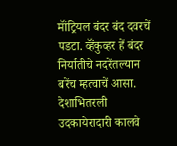मॉंट्रियल बंदर बंद दवरचें पडटा. व्हॅंकुव्हर हें बंदर निर्यातीचे नदरेंतल्यान बरेंच म्हत्वाचें आसा. देशाभितरली उदकायेरादारी कालवे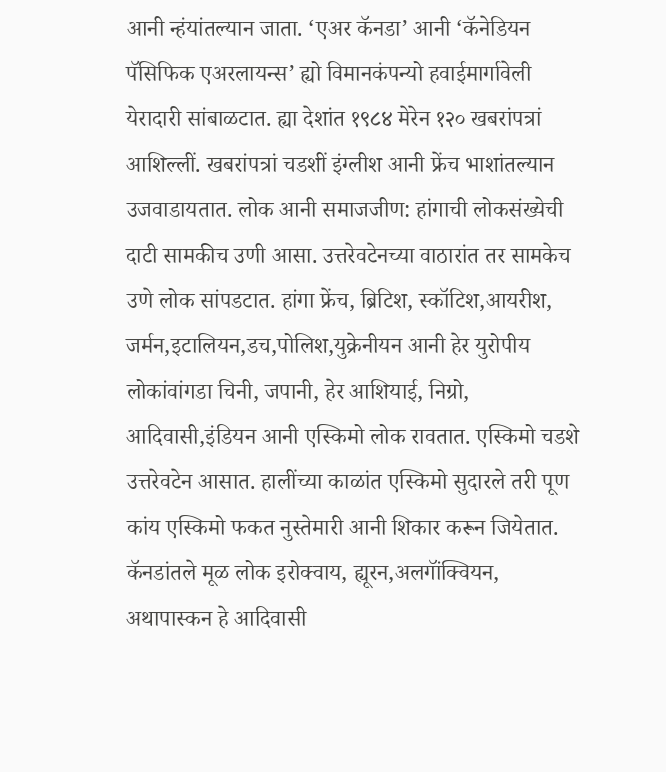आनी न्हंयांतल्यान जाता. ‘एअर कॅनडा’ आनी ‘कॅनेडियन पॅसिफिक एअरलायन्स’ ह्यो विमानकंपन्यो हवाईमार्गावेली येरादारी सांबाळटात. ह्या देशांत १९८४ मेरेन १२० खबरांपत्रां आशिल्लीं. खबरांपत्रां चडशीं इंग्लीश आनी फ्रेंच भाशांतल्यान उजवाडायतात. लोक आनी समाजजीण: हांगाची लोकसंख्येची दाटी सामकीच उणी आसा. उत्तरेवटेनच्या वाठारांत तर सामकेच उणे लोक सांपडटात. हांगा फ्रेंच, ब्रिटिश, स्कॉटिश,आयरीश, जर्मन,इटालियन,डच,पोलिश,युक्रेनीयन आनी हेर युरोपीय लोकांवांगडा चिनी, जपानी, हेर आशियाई, निग्रो, आदिवासी,इंडियन आनी एस्किमो लोक रावतात. एस्किमो चडशे उत्तरेवटेन आसात. हालींच्या काळांत एस्किमो सुदारले तरी पूण कांय एस्किमो फकत नुस्तेमारी आनी शिकार करून जियेतात. कॅनडांतले मूळ लोक इरोक्वाय, ह्यूरन,अलगॉंक्वियन, अथापास्कन हे आदिवासी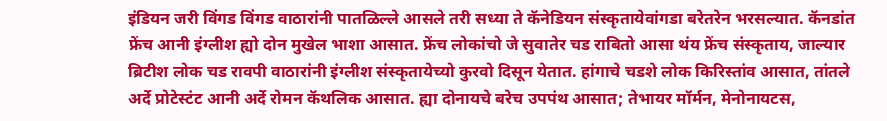इंडियन जरी विंगड विंगड वाठारांनी पातळिल्ले आसले तरी सध्या ते कॅनेडियन संस्कृतायेवांगडा बरेतरेन भरसल्यात. कॅनडांत फ्रेंच आनी इंग्लीश ह्यो दोन मुखेल भाशा आसात. फ्रेंच लोकांचो जे सुवातेर चड राबितो आसा थंय फ्रेंच संस्कृताय, जाल्यार ब्रिटीश लोक चड रावपी वाठारांनी इंग्लीश संस्कृतायेच्यो कुरवो दिसून येतात. हांगाचे चडशे लोक किरिस्तांव आसात, तांतले अर्दे प्रोटेस्टंट आनी अर्दे रोमन कॅथलिक आसात. ह्या दोनायचे बरेच उपपंथ आसात; तेभायर मॉर्मन, मेनोनायटस,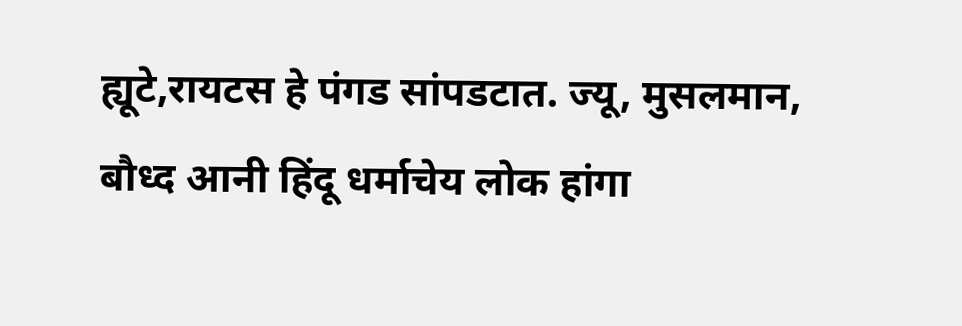ह्यूटे,रायटस हे पंगड सांपडटात. ज्यू, मुसलमान, बौध्द आनी हिंदू धर्माचेय लोक हांगा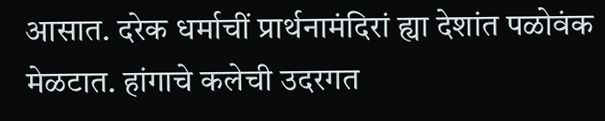आसात. दरेक धर्माचीं प्रार्थनामंदिरां ह्या देशांत पळोवंक मेळटात. हांगाचे कलेची उदरगत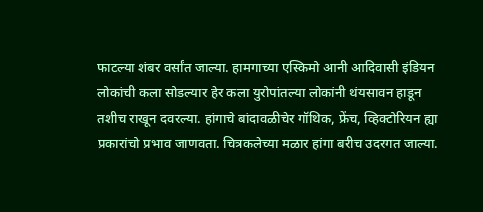फाटल्या शंबर वर्सांत जाल्या. हामगाच्या एस्किमो आनी आदिवासी इंडियन लोकांची कला सोडल्यार हेर कला युरोपांतल्या लोकांनी थंयसावन हाडून तशीच राखून दवरल्या. हांगाचे बांदावळीचेर गॉथिक, फ्रेंच, व्हिक्टोरियन ह्या प्रकारांचो प्रभाव जाणवता. चित्रकलेच्या मळार हांगा बरीच उदरगत जाल्या.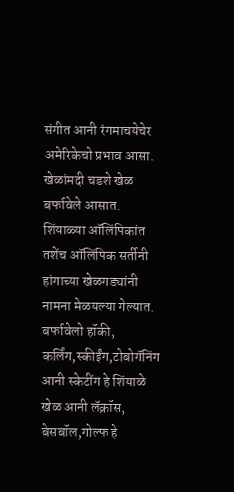संगीत आनी रंगमाचयेचेर अमेरिकेचो प्रभाव आसा. खेळांमदी चडशे खेळ बर्फावेले आसात. शिंयाळ्या ऑलिंपिकांत तशेंच ऑलिंपिक सर्तीनी हांगाच्या खेळगड्यांनी नामना मेळयल्या गेल्यात. बर्फावेलो हॉकी, कर्लिंग,स्कीईंग,टोबोगॅनिंग आनी स्केटींग हे शिंयाळे खेळ आनी लॅक्रॉस, बेसबॉल,गोल्फ हे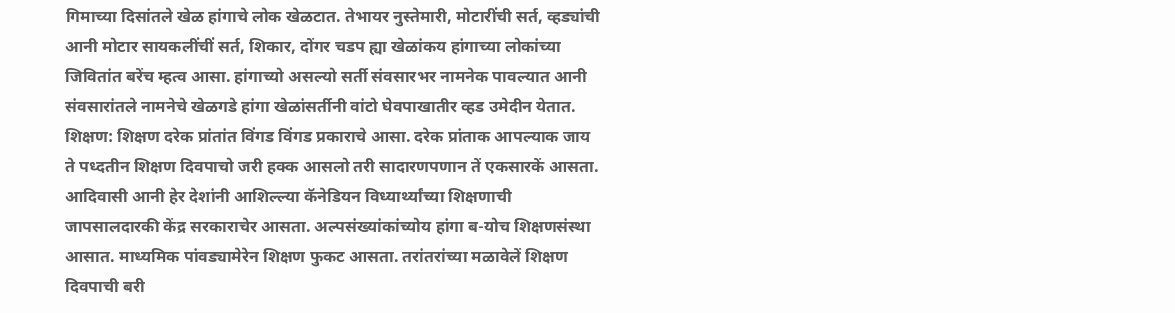गिमाच्या दिसांतले खेळ हांगाचे लोक खेळटात. तेभायर नुस्तेमारी, मोटारींची सर्त, व्हड्यांची आनी मोटार सायकलींचीं सर्त, शिकार, दोंगर चडप ह्या खेळांकय हांगाच्या लोकांच्या जिवितांत बरेंच म्हत्व आसा. हांगाच्यो असल्यो सर्ती संवसारभर नामनेक पावल्यात आनी संवसारांतले नामनेचे खेळगडे हांगा खेळांसर्तीनी वांटो घेवपाखातीर व्हड उमेदीन येतात. शिक्षण: शिक्षण दरेक प्रांतांत विंगड विंगड प्रकाराचे आसा. दरेक प्रांताक आपल्याक जाय ते पध्दतीन शिक्षण दिवपाचो जरी हक्क आसलो तरी सादारणपणान तें एकसारकें आसता. आदिवासी आनी हेर देशांनी आशिल्ल्या कॅनेडियन विध्यार्थ्यांच्या शिक्षणाची जापसालदारकी केंद्र सरकाराचेर आसता. अल्पसंख्यांकांच्योय हांगा ब-योच शिक्षणसंस्था आसात. माध्यमिक पांवड्यामेरेन शिक्षण फुकट आसता. तरांतरांच्या मळावेलें शिक्षण दिवपाची बरी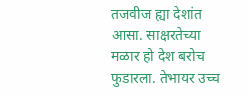तजवीज ह्या देशांत आसा. साक्षरतेच्या मळार हो देश बरोच फुडारला. तेभायर उच्च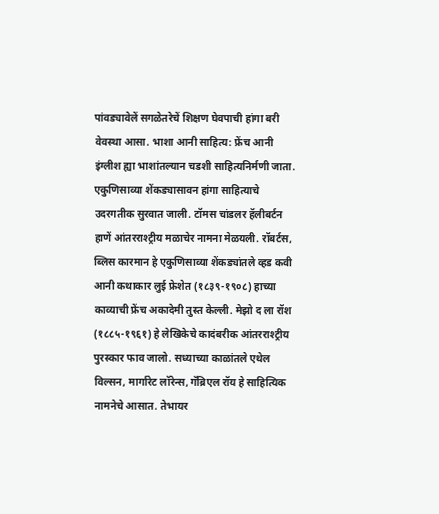पांवड्यावेलें सगळेतरेचें शिक्षण घेवपाची हांगा बरी वेवस्था आसा. भाशा आनी साहित्य: फ्रेंच आनी इंग्लीश ह्या भाशांतल्यान चडशी साहित्यनिर्मणी जाता. एकुणिसाव्या शेंकड्यासावन हांगा साहित्याचे उदरगतीक सुरवात जाली. टॉमस चांडलर हॅलीबर्टन हाणें आंतरराश्ट्रीय मळाचेर नामना मेळयली. रॉबर्टस, ब्लिस कारमान हे एकुणिसाव्या शेंकड्यांतले व्हड कवी आनी कथाकार लुई फ्रेशेत (१८३९-१९०८) हाच्या काव्याची फ्रेंच अकादेमी तुस्त केल्ली. मेझो द ला रॉश (१८८५-१९६१) हे लेखिकेचे कादंबरीक आंतरराश्ट्रीय पुरस्कार फाव जालो. सध्याच्या काळांतले एथेल विल्सन, मार्गारेट लॉरेन्स, गॅब्रिएल रॉय हे साहित्यिक नामनेचे आसात. तेभायर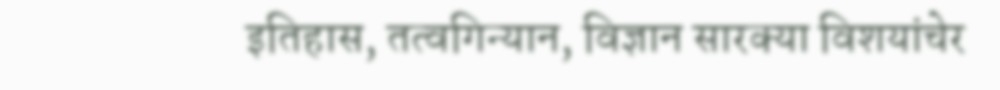इतिहास, तत्वगिन्यान, विज्ञान सारक्या विशयांचेर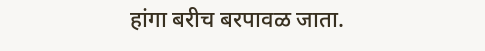हांगा बरीच बरपावळ जाता.